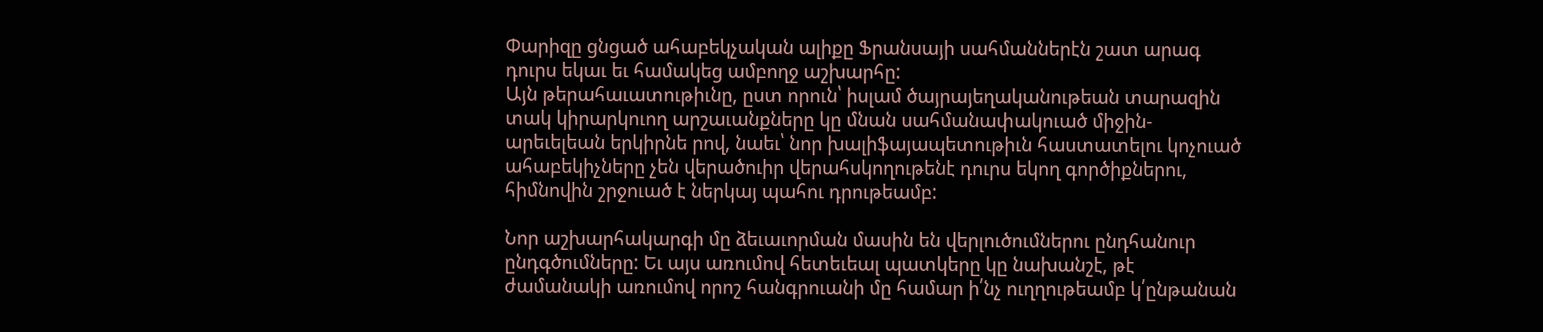Փարիզը ցնցած ահաբեկչական ալիքը Ֆրանսայի սահմաններէն շատ արագ դուրս եկաւ եւ համակեց ամբողջ աշխարհը:
Այն թերահաւատութիւնը, ըստ որուն՝ իսլամ ծայրայեղականութեան տարազին տակ կիրարկուող արշաւանքները կը մնան սահմանափակուած միջին-արեւելեան երկիրնե րով, նաեւ՝ նոր խալիֆայապետութիւն հաստատելու կոչուած ահաբեկիչները չեն վերածուիր վերահսկողութենէ դուրս եկող գործիքներու, հիմնովին շրջուած է ներկայ պահու դրութեամբ:

Նոր աշխարհակարգի մը ձեւաւորման մասին են վերլուծումներու ընդհանուր ընդգծումները: Եւ այս առումով հետեւեալ պատկերը կը նախանշէ, թէ ժամանակի առումով որոշ հանգրուանի մը համար ի՛նչ ուղղութեամբ կ՛ընթանան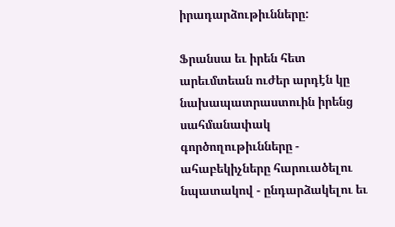իրադարձութիւնները:

Ֆրանսա եւ իրեն հետ արեւմտեան ուժեր արդէն կը նախապատրաստուին իրենց սահմանափակ գործողութիւնները - ահաբեկիչները հարուածելու նպատակով - ընդարձակելու եւ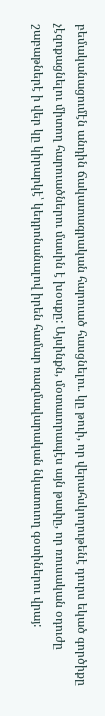բեմականացումէն անդին ճակատագրական հարուած հասցնելու. կը թուի, որ վերահսկողութենէ դուրս եկած գործիքը չէզոքացնելու միտող հարուածներու մասին է խօսքը: Այսինքն, մօտաւորապէս այն թափը, որ ռուսական օդուժը շաբաթներէ ի վեր կը կիրարկէ՝ կեդրոնանալով իրեն համար ռազմավարական նկատուող գօտիներու վրայ: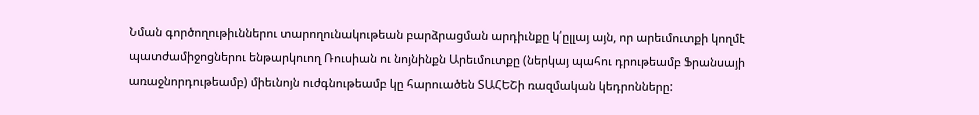Նման գործողութիւններու տարողունակութեան բարձրացման արդիւնքը կ՛ըլլայ այն, որ արեւմուտքի կողմէ պատժամիջոցներու ենթարկուող Ռուսիան ու նոյնինքն Արեւմուտքը (ներկայ պահու դրութեամբ Ֆրանսայի առաջնորդութեամբ) միեւնոյն ուժգնութեամբ կը հարուածեն ՏԱՀԵՇի ռազմական կեդրոնները: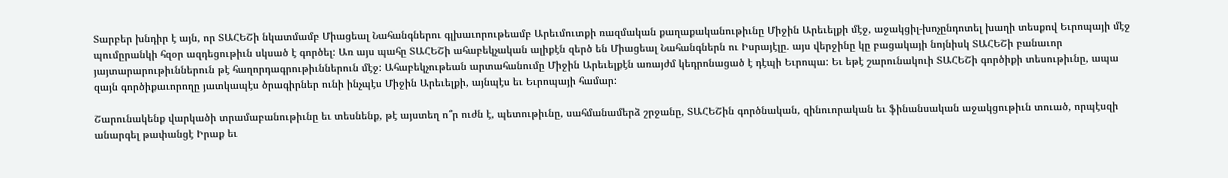Տարբեր խնդիր է այն, որ ՏԱՀԵՇի նկատմամբ Միացեալ Նահանգներու գլխաւորութեամբ Արեւմուտքի ռազմական քաղաքականութիւնը Միջին Արեւելքի մէջ, աջակցիլ-խոչընդոտել խաղի տեսքով Եւրոպայի մէջ պումըրանկի հզօր ազդեցութիւն սկսած է գործել: Առ այս պահը ՏԱՀԵՇի ահաբեկչական ալիքէն զերծ են Միացեալ Նահանգներն ու Իսրայէլը. այս վերջինը կը բացակայի նոյնիսկ ՏԱՀԵՇի բանաւոր յայտարարութիւններուն թէ հաղորդագրութիւններուն մէջ: Ահաբեկչութեան արտահանումը Միջին Արեւելքէն առայժմ կեդրոնացած է դէպի Եւրոպա: Եւ եթէ շարունակուի ՏԱՀԵՇի գործիքի տեսութիւնը, ապա զայն գործիքաւորողը յատկապէս ծրագիրներ ունի ինչպէս Միջին Արեւելքի, այնպէս եւ Եւրոպայի համար:

Շարունակենք վարկածի տրամաբանութիւնը եւ տեսնենք, թէ այստեղ ո՞ր ուժն է, պետութիւնը, սահմանամերձ շրջանը, ՏԱՀԵՇին գործնական, զինուորական եւ ֆինանսական աջակցութիւն տուած, որպէսզի անարգել թափանցէ Իրաք եւ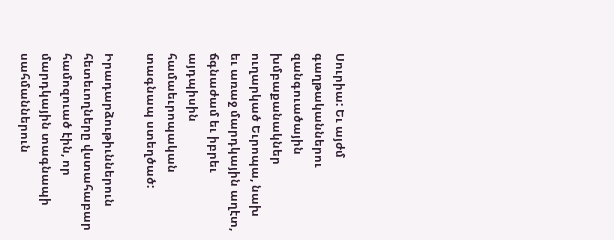Սուրիա: Եւ այժմ գաղթականներու զանգուածային խմբաքանակներ ուղարկած Եւրոպա, նախ եւ առաջ մարդկային աղէտ, ճգնաժամ եւ իբրեւ այդպիսին համաեւրոպական տագնապ ստեղծած:

Իրադարձութիւններուն հետեւողները վստահաբար համոզուած էին, որ մարդկային տագնապի սահմաններուն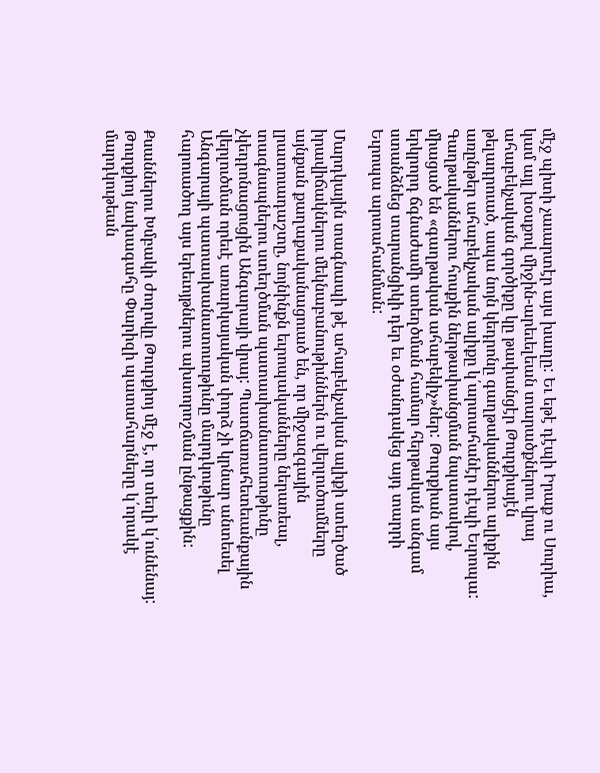մէջ պիտի չաւարտէր այս խաղը: Եւ եթէ դէպի Իրաք ու Սուրիա, կամ այլ խօսքով միջին-արեւելեան տարածքներու վրայ ահաբեկչական գործիքը կը թափանցէր Թուրքիայէն թելադրուած, ապա նոյն կեդրոնը գաղթականներու ալիքին առընթեր ահաբեկչական ալիքը կ՛արտահանէր դէպի Եւրոպա: Գաղթականներու հոսքին ներթափանցման նպատակով, միացած են «գաղթական ահաբեկիչ»ներ: Թուրքիան այս երկրորդ ճգնաժամի ստեղծման համար հերթական անգամ ստանձնեց տարանցիկի դեր եւ օժանդակեց այդ տարրի Եւրոպա արտահանման:

Մարդկային տագնապի թէ ահաբեկչական ալիքի ստեղծած իրավիճակներու մեկնաբանութիւններն ու վերլուծումները այնքան քաղաքականացուած են, որ միջազգային լրատուադաշտը, նոյնինքն եւրոպականները ներառեալ, տագնապներու ստեղծման պատասխանատուութիւնը չկեդրոնացուցին Անգարայի վրայ: Պատճառահետեւանքային վերլուծման որեւէ առարկայական փորձ չի կրնար անտեսել Անգարայի պատասխանատուութիւնը մարդկութիւնը հարուածող այս երեւոյթներու ախտորոշման ընթացքին:

Քսաններու Խմբակի ժողովը Թուրքիոյ մէջ է, որ տեղի կ՛ունենայ: Թուրքիոյ նախագահը Փարիզի պատահարները կ՛որակէ մարդկութեան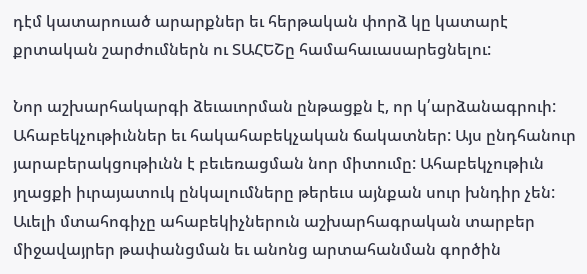դէմ կատարուած արարքներ եւ հերթական փորձ կը կատարէ քրտական շարժումներն ու ՏԱՀԵՇը համահաւասարեցնելու:

Նոր աշխարհակարգի ձեւաւորման ընթացքն է, որ կ՛արձանագրուի: Ահաբեկչութիւններ եւ հակահաբեկչական ճակատներ: Այս ընդհանուր յարաբերակցութիւնն է բեւեռացման նոր միտումը: Ահաբեկչութիւն յղացքի իւրայատուկ ընկալումները թերեւս այնքան սուր խնդիր չեն: Աւելի մտահոգիչը ահաբեկիչներուն աշխարհագրական տարբեր միջավայրեր թափանցման եւ անոնց արտահանման գործին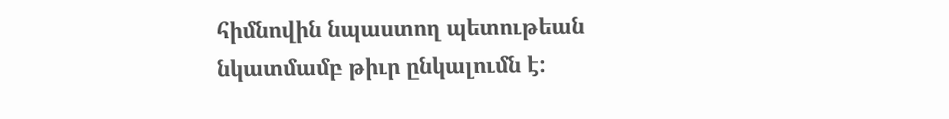հիմնովին նպաստող պետութեան նկատմամբ թիւր ընկալումն է: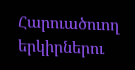Հարուածուող երկիրներու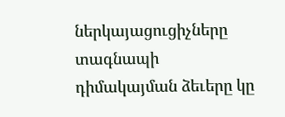ներկայացուցիչները տագնապի դիմակայման ձեւերը կը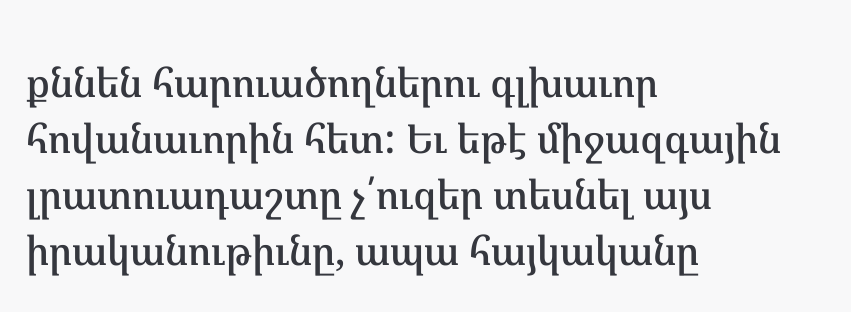քննեն հարուածողներու գլխաւոր հովանաւորին հետ: Եւ եթէ միջազգային լրատուադաշտը չ՛ուզեր տեսնել այս իրականութիւնը, ապա հայկականը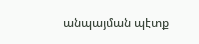անպայման պէտք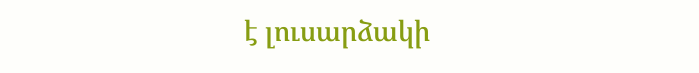է լուսարձակի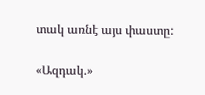տակ առնէ այս փաստը:

«Ազդակ.»